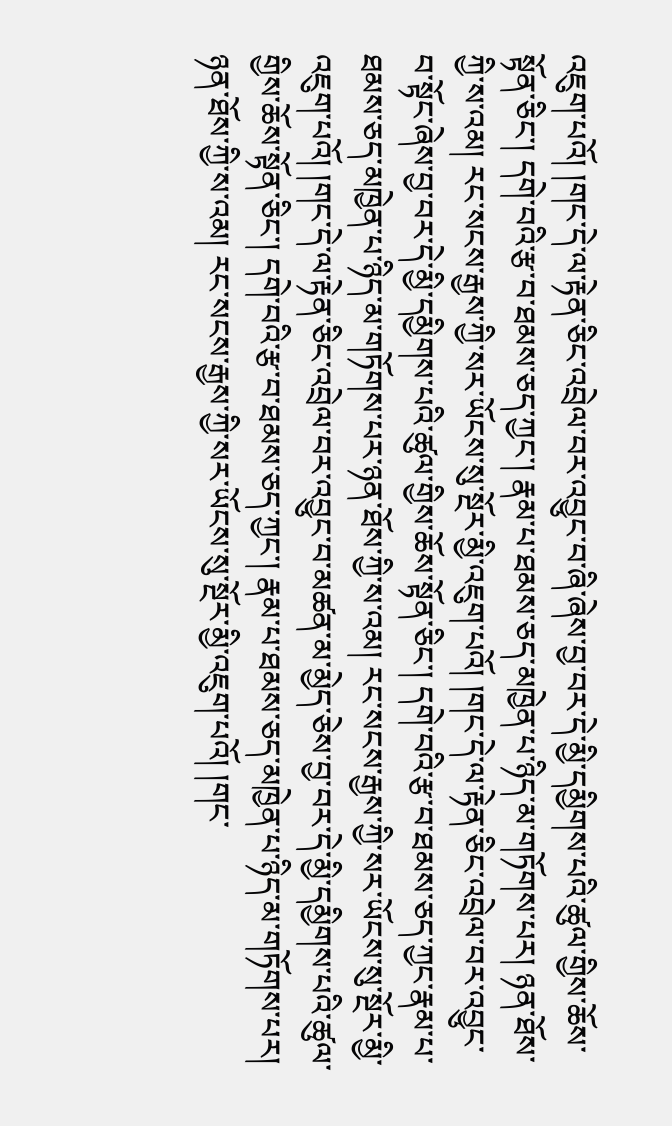འཇུག་པའོ། །གང་དེ་ལ་རྟེན་ཅིང་འབྲེལ་བར་འབྱུང་བ་ཞི་ཞེས་བྱ་བར་དེ་མྱི་དམྱིགས་པའི་ཚུལ་གྱིས་ཆོས་སྟོན་ཅིང་། དགེ་བའི་རྩ་བ་ཐམས་ཅད་ཀྱང་། རྣམ་པ་ཐམས་ཅད་མཁྱེན་པ་ཉིད་མ་གཏོགས་པར། ཉན་ཐོས་ཀྱི་ས་འམ། རང་སངས་རྒྱས་ཀྱི་སར་ཡོངས་སུ་སྔོར་མྱི་འཇུག་པའོ། །གང་དེ་ལ་རྟེན་ཅིང་འབྲེལ་བར་འབྱུང་བ་སྟོང་ཞེས་བྱ་བར་དེ་མྱི་དམྱིགས་པའི་ཚུལ་གྱིས་ཆོས་སྟོན་ཅིང་། དགེ་བའི་རྩ་བ་ཐམས་ཅད་ཀྱང་རྣམ་པ་ཐམས་ཅད་མཁྱེན་པ་ཉིད་མ་གཏོགས་པར་ཉན་ཐོས་ཀྱི་ས་འམ། རང་སངས་རྒྱས་ཀྱི་སར་ཡོངས་སུ་སྔོར་མྱི་འཇུག་པའོ། །གང་དེ་ལ་རྟེན་ཅིང་འབྲེལ་བར་འབྱུང་བ་མཚན་མ་མྱེད་ཅེས་བྱ་བར་དེ་མྱི་དམྱིགས་པའི་ཚུལ་གྱིས་ཆོས་སྟོན་ཅིང་། དགེ་བའི་རྩ་བ་ཐམས་ཅད་ཀྱང་། རྣམ་པ་ཐམས་ཅད་མཁྱེན་པ་ཉིད་མ་གཏོགས་པར། ཉན་ཐོས་ཀྱི་ས་འམ། རང་སངས་རྒྱས་ཀྱི་སར་ཡོངས་སུ་སྔོར་མྱི་འཇུག་པའོ། །གང་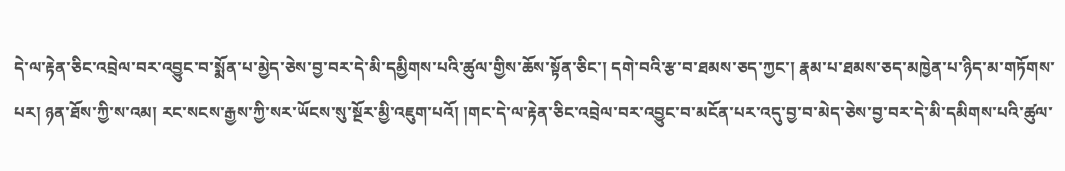དེ་ལ་རྟེན་ཅིང་འབྲེལ་བར་འབྱུང་བ་སྨོན་པ་མྱེད་ཅེས་བྱ་བར་དེ་མི་དམྱིགས་པའི་ཚུལ་གྱིས་ཆོས་སྟོན་ཅིང་། དགེ་བའི་རྩ་བ་ཐམས་ཅད་ཀྱང་། རྣམ་པ་ཐམས་ཅད་མཁྱེན་པ་ཉིད་མ་གཏོགས་པར། ཉན་ཐོས་ཀྱི་ས་འམ། རང་སངས་རྒྱས་ཀྱི་སར་ཡོངས་སུ་སྔོར་མྱི་འཇུག་པའོ། །གང་དེ་ལ་རྟེན་ཅིང་འབྲེལ་བར་འབྱུང་བ་མངོན་པར་འདུ་བྱ་བ་མེད་ཅེས་བྱ་བར་དེ་མི་དམིགས་པའི་ཚུལ་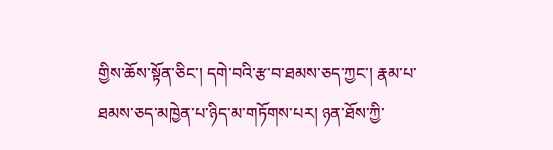གྱིས་ཆོས་སྟོན་ཅིང་། དགེ་བའི་རྩ་བ་ཐམས་ཅད་ཀྱང་། རྣམ་པ་ཐམས་ཅད་མཁྱེན་པ་ཉིད་མ་གཏོགས་པར། ཉན་ཐོས་ཀྱི་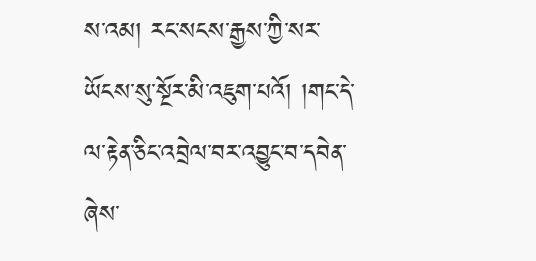ས་འམ། རང་སངས་རྒྱས་ཀྱི་སར་ཡོངས་སུ་སྔོར་མི་འཇུག་པའོ། །གང་དེ་ལ་རྟེན་ཅིང་འབྲེལ་བར་འབྱུང་བ་དབེན་ཞེས་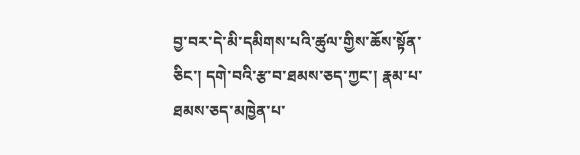བྱ་བར་དེ་མི་དམིགས་པའི་ཚུལ་གྱིས་ཆོས་སྟོན་ཅིང་། དགེ་བའི་རྩ་བ་ཐམས་ཅད་ཀྱང་། རྣམ་པ་ཐམས་ཅད་མཁྱེན་པ་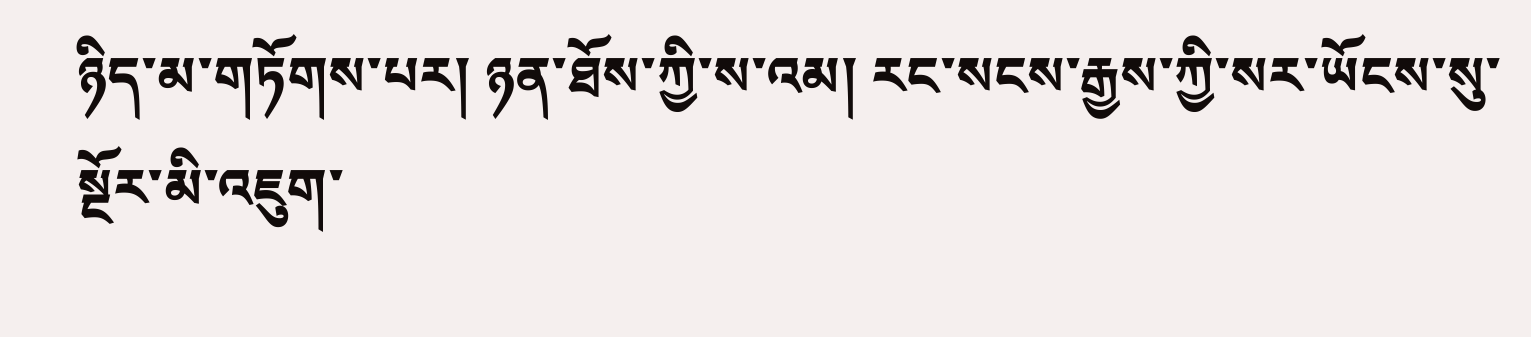ཉིད་མ་གཏོགས་པར། ཉན་ཐོས་ཀྱི་ས་འམ། རང་སངས་རྒྱས་ཀྱི་སར་ཡོངས་སུ་སྔོར་མི་འཇུག་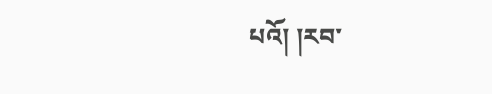པའོ། །རབ་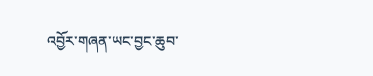འབྱོར་གཞན་ཡང་བྱང་ཆུབ་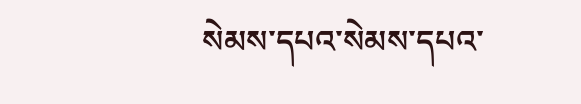སེམས་དཔའ་སེམས་དཔའ་